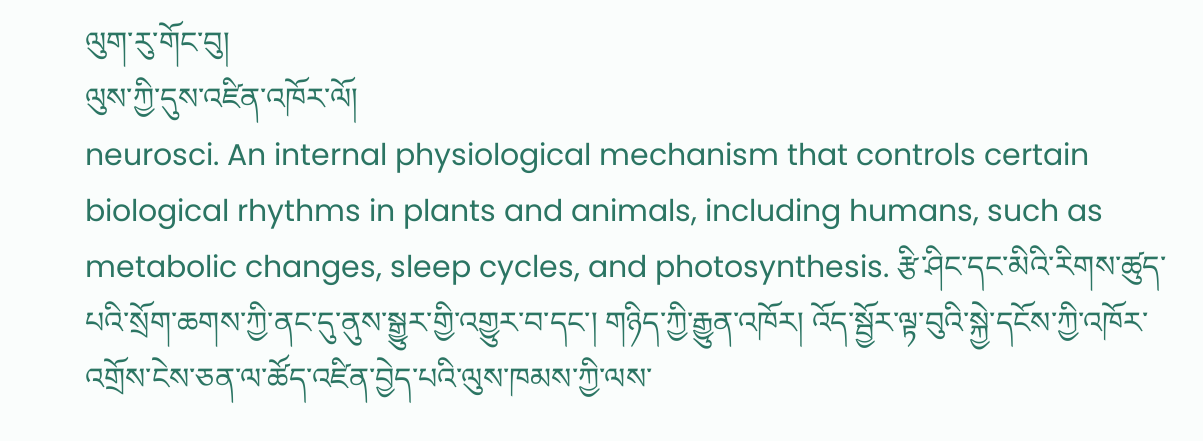ལུག་རུ་གོང་བུ།
ལུས་ཀྱི་དུས་འཛིན་འཁོར་ལོ།
neurosci. An internal physiological mechanism that controls certain biological rhythms in plants and animals, including humans, such as metabolic changes, sleep cycles, and photosynthesis. རྩི་ཤིང་དང་མིའི་རིགས་ཚུད་པའི་སྲོག་ཆགས་ཀྱི་ནང་དུ་ནུས་སྒྱུར་གྱི་འགྱུར་བ་དང་། གཉིད་ཀྱི་རྒྱུན་འཁོར། འོད་སྦྱོར་ལྟ་བུའི་སྐྱེ་དངོས་ཀྱི་འཁོར་འགྲོས་ངེས་ཅན་ལ་ཚོད་འཛིན་བྱེད་པའི་ལུས་ཁམས་ཀྱི་ལས་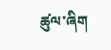ཚུལ་ཞིག